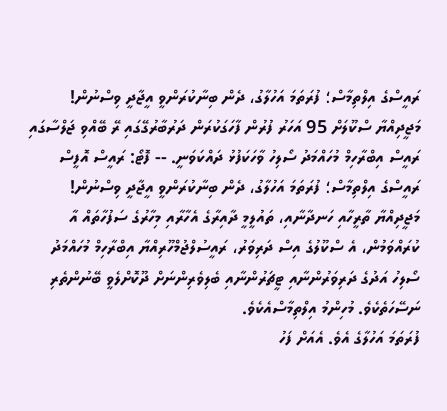ރައީސްގެ އިލްތިމާސް؛ ފުރަތަމަ އަހުލާގު، ދެން ބިނާކުރަންވީ އީޖާދީ ވިސްނުން!
މަޖީދިއްޔާ ސްކޫލަށް 95 އަހަރު ފުރުން ފާހަގަކުރަން ދަރުބާރުގޭގައި ރޭ ބޭއްވި ޖަލްސާގައި ރައީސް އިބްރާހިމް މުހައްމަދު ސޯލިހު ވާހަކަފުޅު ދައްކަވަނީ. -- ފޮޓޯ: ރައީސް އޮފީސް
ރައީސްގެ އިލްތިމާސް؛ ފުރަތަމަ އަހުލާގު، ދެން ބިނާކުރަންވީ އީޖާދީ ވިސްނުން!
މަޖީދިއްޔާ ތާރީހާއި ހަނދާނާއި، ތައުލީމީ ދާއިރާގެ އެހާރާއި މިހާރުގެ ސަފުހާތައް އާ ކުރައްވަމުން، އެ ސްކޫލުގެ އިސް ދަރިވަރު، ރައީސުލްޖުމްހޫރިއްޔާ އިބްރާހިމް މުހައްމަދު ސޯލިހު އަދުގެ ދަރިވަރުންނާއި ޓީޗަރުންނާއި ބެލިވެރިންނަށް ދޫކޮށްލެވީ ބޭނުންތެރި ނަސޭހަތެކެވެ. މުހިންމު އިލްތިމާސްއެކެވެ.
ފުރަތަމަ އަހުލާގެ އެވެ. އެއަށް ފަހު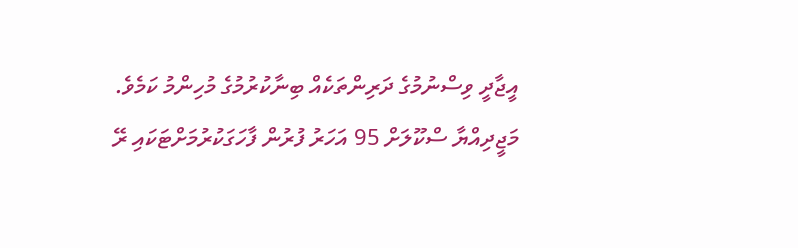އީޖާދީ ވިސްނުމުގެ ދަރިންތަކެއް ބިނާކުރުމުގެ މުހިންމު ކަމެވެ.
މަޖީދިއްޔާ ސްކޫލަށް 95 އަހަރު ފުރުން ފާހަގަކުރުމަށްޓަކައި ރޭ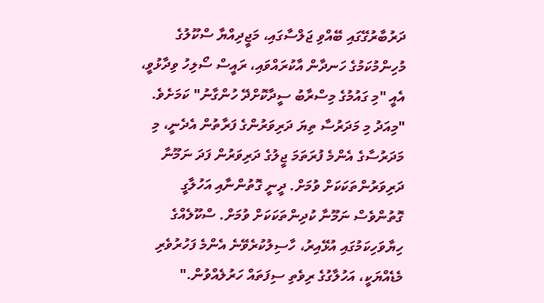ދަރުބާރުގޭގައި ބޭއްވި ޖަލްސާގައި، މަޖީދިއްޔާ ސްކޫލުގެ މުހިންމުކަމުގެ ހަނދާން އާކުރައްވައި، ރައީސް ސޯލިހު ވިދާޅުވީ، އެއީ "މި ގައުމުގެ މިސްރާބު ސީދާކޮށްދޭ ހުންގާނު" ކަމަށެވެ.
"މިއަދު މި މަދަރުސާ ތިޔަ ދަރިވަރުންގެ ފަރާތުން އެދެނީ، މި މަދަރުސާގެ އެންމެ ފުރަތަމަ ޖީލުގެ ދަރިވަރުން ފަދަ ނަމޫނާ ދަރިވަރުންތަކަކަށް ވުމަށް. ދީނީ ގޮތުންނާއި އަހުލާގީ ގޮތުންވެސް ނަމޫނާ ކުދިންތަކަކަށް ވުމަށް. ސްކޫލެއްގެ ހިޔާވަހިކަމުގައި އުޅޭއިރު، ހާސިލުކުރެވޭނެ އެންމެ ފަހުރުވެރި މެޑެއްޔަކީ، އަހުލާގުގެ ރިވެތި ސިފަތައް ހަރުލެއްވުން."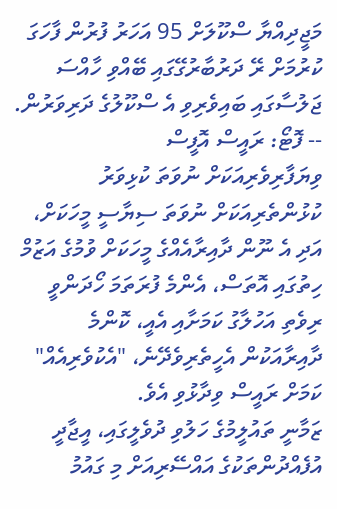މަޖީދިއްޔާ ސްކޫލަށް 95 އަހަރު ފުރުން ފާހަގަ ކުރުމަށް ރޭ ދަރުބާރުގޭގައި ބޭއްވި ހާއްސަ ޖަލުސާގައި ބައިވެރިވި އެ ސްކޫލުގެ ދަރިވަރުން. -- ފޮޓޯ: ރައީސް އޮފީސް
ވިޔަފާރިވެރިއަކަށް ނުވަތަ ކުޅިވަރު ކުޅުންތެރިއަކަށް ނުވަތަ ސިޔާސީ މީހަކަށް، އަދި އެ ނޫން ދާއިރާއެއްގެ މީހަކަށް ވުމުގެ އަޒުމް ހިތުގައި އޮތަސް، އެންމެ ފުރަތަމަ ހޯދަންވީ ރިވެތި އަހުލާގު ކަމަށާއި އެއީ، ކޮންމެ ދާއިރާއަކުން އެހީތެރިވެދޭނެ، "އެކުވެރިއެއް" ކަމަށް ރައީސް ވިދާޅުވި އެވެ.
ޒަމާނީ ތައުލީމުގެ ހަލުވި ދުވެލީގައި، އީޖާދީ އުފެއްދުންތަކުގެ އައްސޭރިއަށް މި ގައުމު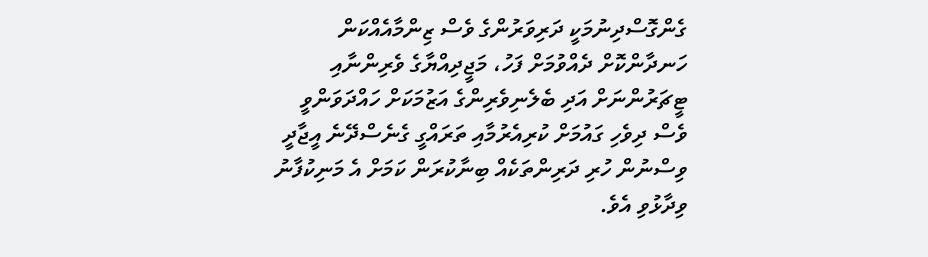ގެންގޮސްދިނުމަކީ ދަރިވަރުންގެ ވެސް ޒިންމާއެއްކަން ހަނދާންކޮށް ދެއްވުމަށް ފަހު، މަޖީދިއްޔާގެ ވެރިންނާއި ޓީޗަރުންނަށް އަދި ބެލެނިވެރިންގެ އަޒުމަކަށް ހައްދަވަންވީ ވެސް ދިވެހި ގައުމަށް ކުރިއެރުމާއި ތަރައްގީ ގެނެސްދޭނެ އީޖާދީ ވިސްނުން ހުރި ދަރިންތަކެއް ބިނާކުރަން ކަމަށް އެ މަނިކުފާނު ވިދާޅުވި އެވެ.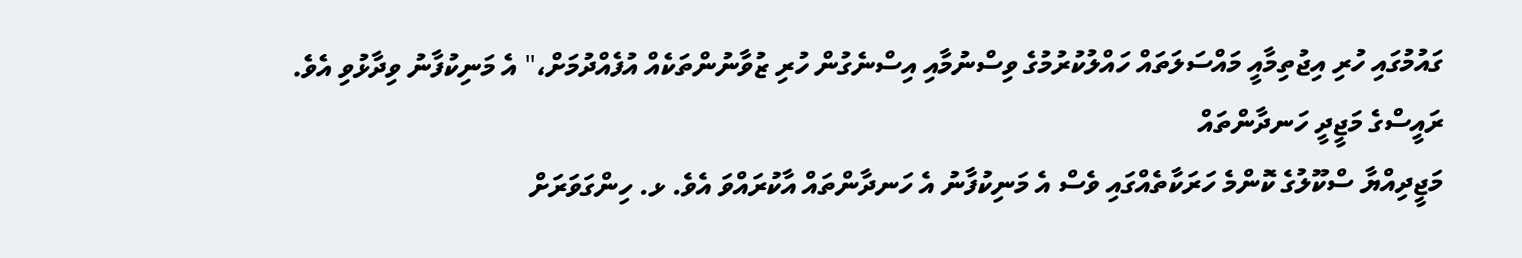ގައުމުގައި ހުރި އިޖުތިމާއީ މައްސަލަތައް ހައްލުކުރުމުގެ ވިސްނުމާއި އިސްނެގުން ހުރި ޒުވާނުންތަކެއް އުފެއްދުމަށް،" އެ މަނިކުފާނު ވިދާޅުވި އެވެ.
ރައީސްގެ މަޖީދީ ހަނދާންތައް
މަޖީދިއްޔާ ސްކޫލުގެ ކޮންމެ ހަރަކާތެއްގައި ވެސް އެ މަނިކުފާނު އެ ހަނދާންތައް އާކުރައްވަ އެވެ. ޅ. ހިންގަވަރަށް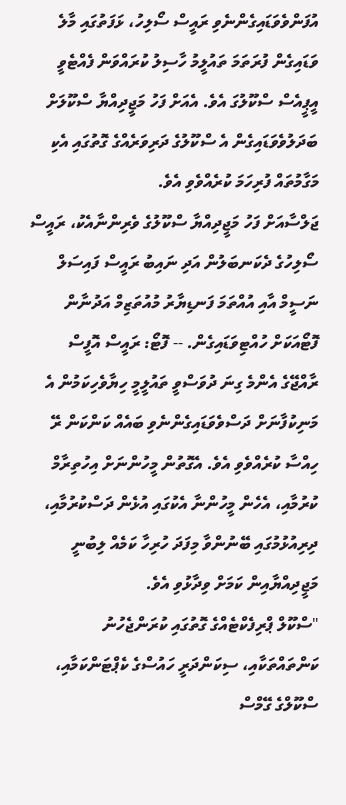އުފަންވެވަޑައިގެންނެވި ރައީސް ސޯލިހު، ޅަފަތުގައި މާލެ ވަޑައިގެން ފުރަތަމަ ތައުލީމު ހާސިލު ކުރައްވަން ފެއްޓެވީ އީޕީއެސް ސްކޫލުގަ އެވެ. އެއަށް ފަހު މަޖީދިއްޔާ ސްކޫލަށް ބަދަލުވެވަޑައިގެން އެ ސްކޫލުގެ ދަރިވަރެއްގެ ގޮތުގައި އެކި މަގާމުތައް ފުރިހަމަ ކުރެއްވެވި އެވެ.
ޖަލްސާއަށް ފަހު މަޖީދިއްޔާ ސްކޫލުގެ ވެރިންނާއެކު، ރައީސް ސޯލިހުގެ ދެކަނބަލުން އަދި ނައިބު ރައީސް ފައިސަލް ނަސީމް އާއި އުއްތަމަ ފަނޑިޔާރު މުއުތަޒިމް އަދުނާން ފޮޓޯއަކަށް ހުއްޓިވަޑައިގެން. -- ފޮޓޯ: ރައީސް އޮފީސް
ރާއްޖޭގެ އެންމެ ގިނަ ދުވަސްވީ ތައުލީމީ ހިޔާވެހިކަމުން އެ މަނިކުފާނަށް ދަސްވެވަޑައިގެންނެވި ބައެއް ކަންކަން ރޭ ހިއްސާ ކުރެއްވެވި އެވެ. އެގޮތުން މީހުންނަށް އިހުތިރާމް ކުރުމާއި، އެހެން މީހުންނާ އެކުގައި އުޅެން ދަސްކުރުމާއި، ދިރިއުޅުމުގައި ބޭނުންވާ މިފަދަ ހުރިހާ ކަމެއް ލިބުނީ މަޖީދިއްޔާއިން ކަމަށް ވިދާޅުވި އެވެ.
"ސްކޫލް ޕްރިފެކްޓެއްގެ ގޮތުގައި ކުރަންޖެހުނު ކަންތައްތަކާއި، ސިކަންދަރީ ހައުސްގެ ކެޕްޓަންކަމާއި، ސްކޫލްގެ ގޭމްސް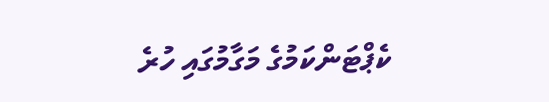ކެޕްޓަންކަމުގެ މަގާމުގައި ހުރެ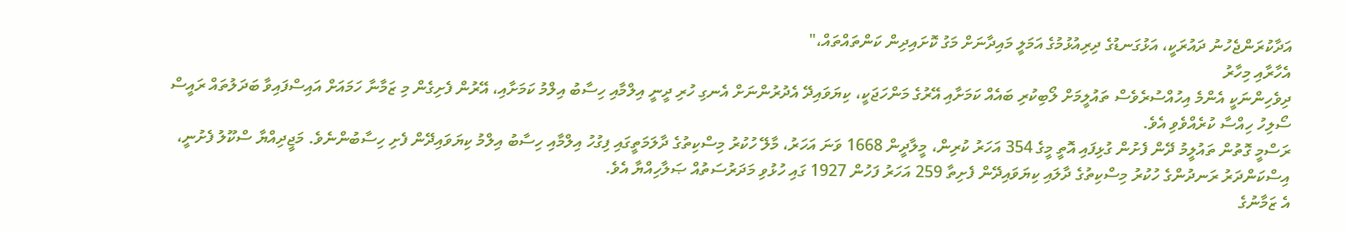އަދާކުރަންޖެހުނު ދައުރަކީ، އަޅުގަނޑުގެ ދިރިއުޅުމުގެ އަމަލީ މައިދާނަށް މަގު ކޮށައިދިން ކަންތައްތައް،"
އެހާރާއި މިހާރު
ދިވެހިންނަކީ އެންމެ އިހުއްސުރެވެސް ތައުލީމަށް ލޯބިކުރި ބައެއް ކަމަށާއި އޭރުގެ މަންހަޖަކީ، ކިޔަވައިދޭ އެދުރުންނަށް އެނގި ހުރި ދީނީ އިލްމާއި ހިސާބު އިލްމު ކަމަށާއި، އޭރުން ފެށިގެން މި ޒަމާނާ ހަމައަށް އައިސްފައިވާ ބަދަލުތައް ރައީސް ސޯލިހު ހިއްސާ ކުރެއްވެވި އެވެ.
ރަސްމީ ގޮތުން ތައުލީމު ދޭން ފެށުން ގުޅިފައި އޮތީ މީގެ 354 އަހަރު ކުރިން، މީލާދީން 1668 ވަނަ އަހަރު، މާލޭ ހުކުރު މިސްކިތުގެ ދާލަމަތީގައި ފިގުހު އިލްމާއި ހިސާބު އިލްމު ކިޔަވައިދޭން ފެށި ހިސާބުންނެވެ. މަޖީދިއްޔާ ސްކޫލު ފެށުނީ، އިސްކަންދަރު ރަނދުންގެ ހުކުރު މިސްކިތުގެ ދާލައި ކިޔަވައިދޭން ފެށިތާ 259 އަހަރު ފަހުން 1927 ގައި ހުޅުވި މަދަރުސަތުއް ޞަލާހިއްޔާ އެވެ.
އެ ޒަމާނުގެ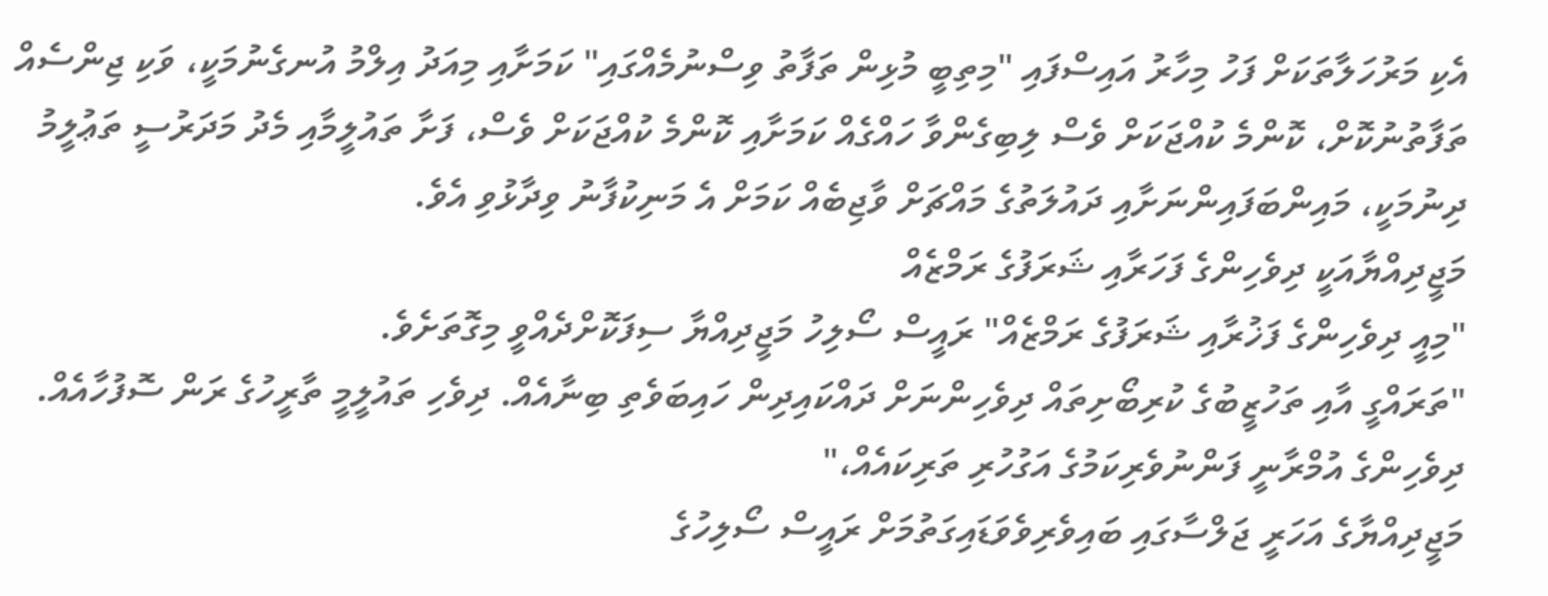އެކި މަރުހަލާތަކަށް ފަހު މިހާރު އައިސްފައި "މިތިބީ މުޅިން ތަފާތު ވިސްނުމެއްގައި" ކަމަށާއި މިއަދު އިލްމު އުނގެނުމަކީ، ވަކި ޖިންސެއް ތަފާތުނުކޮށް، ކޮންމެ ކުއްޖަކަށް ވެސް ލިބިގެންވާ ހައްގެއް ކަމަށާއި ކޮންމެ ކުއްޖަކަށް ވެސް، ފަށާ ތައުލީމާއި މެދު މަދަރުސީ ތަޢުލީމު ދިނުމަކީ، މައިންބަފައިންނަށާއި ދައުލަތުގެ މައްޗަށް ވާޖިބެއް ކަމަށް އެ މަނިކުފާނު ވިދާޅުވި އެވެ.
މަޖީދިއްޔާއަކީ ދިވެހިންގެ ފަހަރާއި ޝަރަފުގެ ރަމްޒެއް
"މިއީ ދިވެހިންގެ ފަޚުރާއި ޝަރަފުގެ ރަމްޒެއް" ރައީސް ސޯލިހު މަޖީދިއްޔާ ސިފަކޮށްދެއްވީ މިގޮތަށެވެ.
"ތަރައްގީ އާއި ތަހުޒީބުގެ ކުރިބޯށިތައް ދިވެހިންނަށް ދައްކައިދިން ހައިބަވެތި ބިނާއެއް. ދިވެހި ތައުލީމީ ތާރީހުގެ ރަން ސޮފުހާއެއް. ދިވެހިންގެ އުމްރާނީ ފަންނުވެރިކަމުގެ އަގުހުރި ތަރިކައެއް،"
މަޖީދިއްޔާގެ އަހަރީ ޖަލްސާގައި ބައިވެރިވެވަޑައިގަތުމަށް ރައީސް ސޯލިހުގެ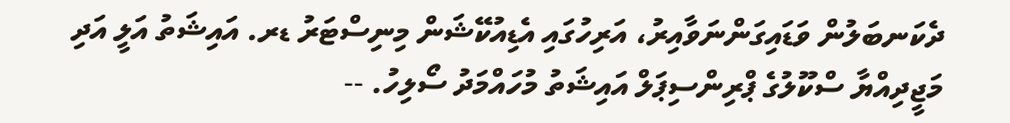ދެކަނބަލުން ވަޑައިގަންނަވާއިރު، އަރިހުގައި އެޑިއުކޭޝަން މިނިސްޓަރު ޑރ. އައިޝަތު އަލީ އަދި މަޖީދިއްޔާ ސްކޫލުގެ ޕްރިންސިޕަލް އައިޝަތު މުހައްމަދު ސޯލިހު. --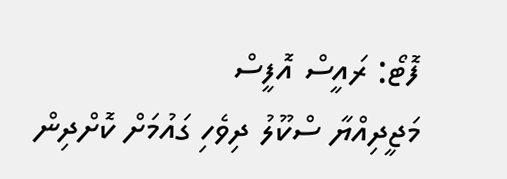ފޮޓޯ: ރައީސް އޮފީސް
މަޖީދިއްޔާ ސްކޫލު ދިވެހި ގައުމަށް ކޮށްދިން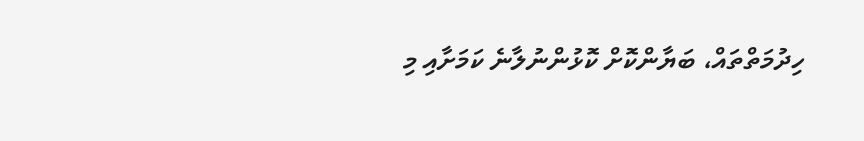ހިދުމަތްތައް، ބަޔާންކޮށް ކޮޅުންނުލާނެ ކަމަށާއި މި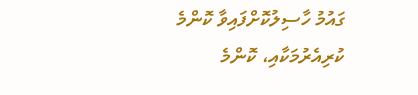ގައުމު ހާސިލުކޮށްފައިވާ ކޮންމެ ކުރިއެރުމަކާއި، ކޮންމެ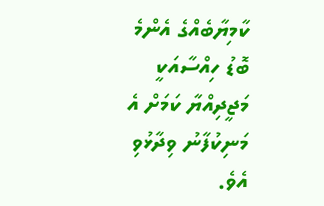ކާމިޔާބެއްގެ އެންމެ ބޮޑު ހިއްސާއަކީ މަޖީދިއްޔާ ކަމަށް އެ މަނިކުފާނު ވިދާޅުވި އެވެ.